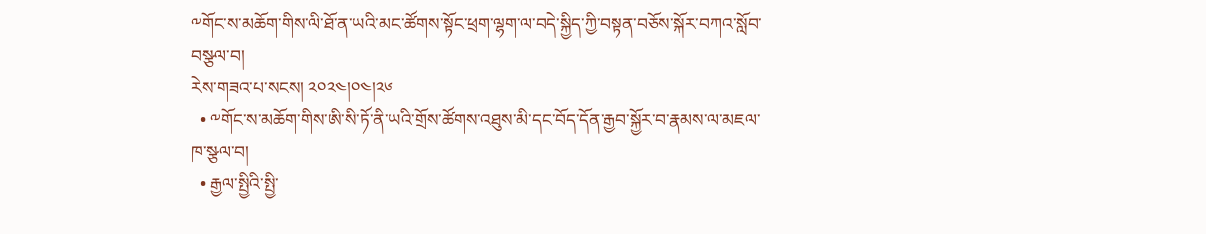༸གོང་ས་མཆོག་གིས་ལི་ཐོ་ན་ཡའི་མང་ཚོགས་སྟོང་ཕྲག་ལྷག་ལ་བདེ་སྐྱིད་ཀྱི་བསྟན་བཅོས་སྐོར་བཀའ་སློབ་བསྩལ་བ།
རེས་གཟའ་པ་སངས། ༢༠༢༤།༠༤།༢༦
  • ༸གོང་ས་མཆོག་གིས་ཨི་སི་ཏོ་ནི་ཡའི་གྲོས་ཚོགས་འཐུས་མི་དང་བོད་དོན་རྒྱབ་སྐྱོར་བ་རྣམས་ལ་མཇལ་ཁ་སྩལ་བ།
  • རྒྱལ་སྤྱིའི་སྤྱི་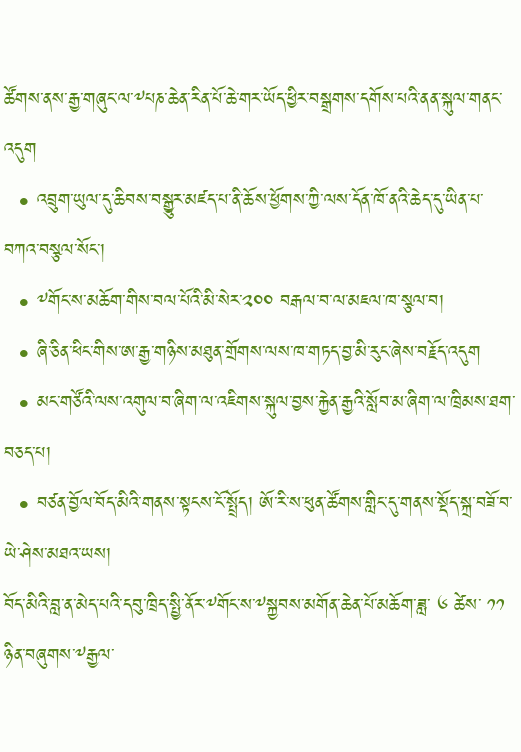ཚོགས་ནས་རྒྱ་གཞུང་ལ་༸པཎ་ཆེན་རིན་པོ་ཆེ་གར་ཡོད་ཕྱིར་བསྒྲགས་དགོས་པའི་ནན་སྐུལ་གནང་འདུག
  • འབྲུག་ཡུལ་དུ་ཆིབས་བསྒྱུར་མཛད་པ་ནི་ཆོས་ཕྱོགས་ཀྱི་ལས་དོན་ཁོ་ནའི་ཆེད་དུ་ཡིན་པ་བཀའ་བསྩལ་སོང་།
  • ༸གོང་ས་མཆོག་གིས་བལ་པོའི་མི་སེར་༢༠༠ བརྒལ་བ་ལ་མཇལ་ཁ་སྩལ་བ།
  • ཞི་ཅིན་ཕིང་གིས་ཨ་རྒྱ་གཉིས་མཐུན་གྲོགས་ལས་ཁ་གཏད་བྱ་མི་རུང་ཞེས་བརྗོད་འདུག
  • མང་གཙོའི་ལས་འགུལ་བ་ཞིག་ལ་འཇིགས་སྐུལ་བྱས་རྐྱེན་རྒྱའི་སློབ་མ་ཞིག་ལ་ཁྲིམས་ཐག་བཅད་པ།
  • བཙན་བྱོལ་བོད་མིའི་གནས་སྟངས་ངོ་སྤྲོད། ཨོ་རི་ས་ཕུན་ཚོགས་གླིང་དུ་གནས་སྡོད་སྐྲ་བཟོ་བ་ཡེ་ཤེས་མཐའ་ཡས།
བོད་མིའི་བླ་ན་མེད་པའི་དབུ་ཁྲིད་སྤྱི་ནོར་༸གོང་ས་༸སྐྱབས་མགོན་ཆེན་པོ་མཆོག་ཟླ་ ༦ ཚེས་ ༡༡ ཉིན་བཞུགས་༸རྒྱལ་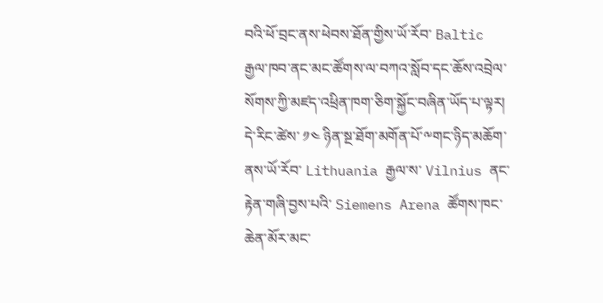བའི་ཕོ་བྲང་ནས་ཕེབས་ཐོན་གྱིས་ཡོ་རོབ་ Baltic རྒྱལ་ཁབ་ནང་མང་ཚོགས་ལ་བཀའ་སློབ་དང་ཆོས་འབྲེལ་སོགས་ཀྱི་མཛད་འཕྲིན་ཁག་ཅིག་སྐྱོང་བཞིན་ཡོད་པ་ལྟར། དེ་རིང་ཚེས་ ༡༤ ཉིན་སྔ་ཐོག་མགོན་པོ་༸གང་ཉིད་མཆོག་ནས་ཡོ་རོབ་ Lithuania རྒྱལ་ས་ Vilnius ནང་རྟེན་གཞི་བྱས་པའི་ Siemens Arena ཚོགས་ཁང་ཆེན་མོར་མང་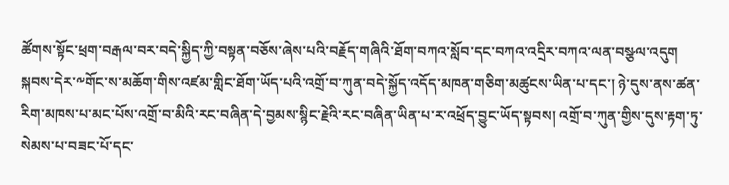ཚོགས་སྟོང་ཕྲག་བརྒལ་བར་བདེ་སྐྱིད་ཀྱི་བསྟན་བཅོས་ཞེས་པའི་བརྗོད་གཞིའི་ཐོག་བཀའ་སློབ་དང་བཀའ་འདྲིར་བཀའ་ལན་བསྩལ་འདུག
སྐབས་དེར་༸གོང་ས་མཆོག་གིས་འཛམ་གླིང་ཐོག་ཡོད་པའི་འགྲོ་བ་ཀུན་བདེ་སྐྱོད་འདོད་མཁན་གཅིག་མཚུངས་ཡིན་པ་དང་། ཉེ་དུས་ནས་ཚན་རིག་མཁས་པ་མང་པོས་འགྲོ་བ་མིའི་རང་བཞིན་དེ་བྱམས་སྙིང་རྗེའི་རང་བཞིན་ཡིན་པ་ར་འཕྲོད་བྱུང་ཡོད་སྟབས། འགྲོ་བ་ཀུན་གྱིས་དུས་རྟག་ཏུ་སེམས་པ་བཟང་པོ་དང་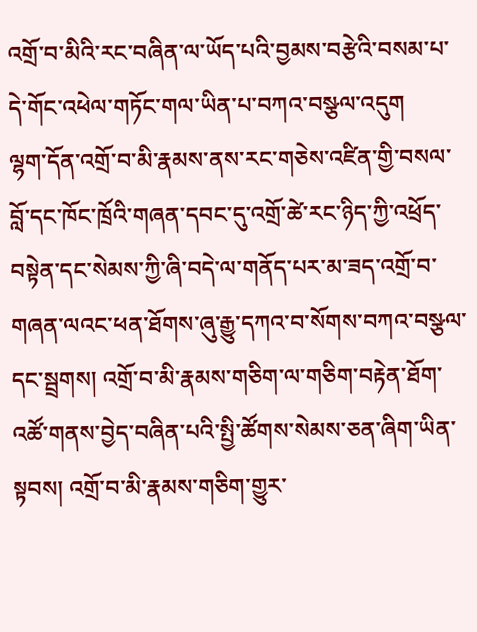འགྲོ་བ་མིའི་རང་བཞིན་ལ་ཡོད་པའི་བྱམས་བརྩེའི་བསམ་པ་དེ་གོང་འཕེལ་གཏོང་གལ་ཡིན་པ་བཀའ་བསྩལ་འདུག
ལྷག་དོན་འགྲོ་བ་མི་རྣམས་ནས་རང་གཅེས་འཛིན་གྱི་བསལ་བློ་དང་ཁོང་ཁྲོའི་གཞན་དབང་དུ་འགྲོ་ཚེ་རང་ཉིད་ཀྱི་འཕྲོད་བསྟེན་དང་སེམས་ཀྱི་ཞི་བདེ་ལ་གནོད་པར་མ་ཟད་འགྲོ་བ་གཞན་ལའང་ཕན་ཐོགས་ཞུ་རྒྱུ་དཀའ་བ་སོགས་བཀའ་བསྩལ་དང་སྦྲགས། འགྲོ་བ་མི་རྣམས་གཅིག་ལ་གཅིག་བརྟེན་ཐོག་འཚོ་གནས་བྱེད་བཞིན་པའི་སྤྱི་ཚོགས་སེམས་ཅན་ཞིག་ཡིན་སྟབས། འགྲོ་བ་མི་རྣམས་གཅིག་གྱུར་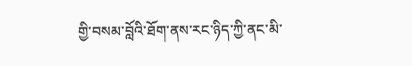གྱི་བསམ་བློའི་ཐོག་ནས་རང་ཉིད་ཀྱི་ནང་མི་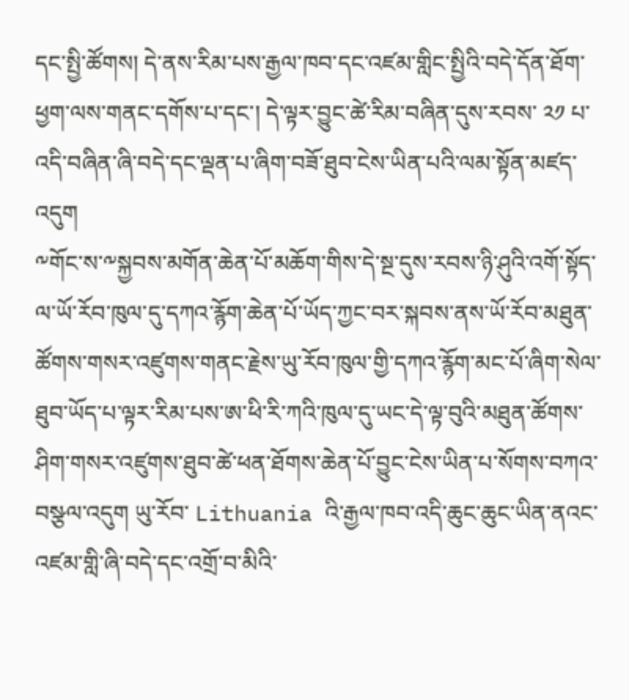དང་སྤྱི་ཚོགས། དེ་ནས་རིམ་པས་རྒྱལ་ཁབ་དང་འཛམ་གླིང་སྤྱིའི་བདེ་དོན་ཐོག་ཕྱག་ལས་གནང་དགོས་པ་དང་། དེ་ལྟར་བྱུང་ཚེ་རིམ་བཞིན་དུས་རབས་ ༢༡ པ་འདི་བཞིན་ཞི་བདེ་དང་ལྡན་པ་ཞིག་བཟོ་ཐུབ་ངེས་ཡིན་པའི་ལམ་སྟོན་མཛད་འདུག
༸གོང་ས་༸སྐྱབས་མགོན་ཆེན་པོ་མཆོག་གིས་དེ་སྔ་དུས་རབས་ཉི་ཤུའི་འགོ་སྟོད་ལ་ཡོ་རོབ་ཁུལ་དུ་དཀའ་རྙོག་ཆེན་པོ་ཡོད་ཀྱང་བར་སྐབས་ནས་ཡོ་རོབ་མཐུན་ཚོགས་གསར་འཛུགས་གནང་རྗེས་ཡུ་རོབ་ཁུལ་གྱི་དཀའ་རྙོག་མང་པོ་ཞིག་སེལ་ཐུབ་ཡོད་པ་ལྟར་རིམ་པས་ཨ་ཕི་རི་ཀའི་ཁུལ་དུ་ཡང་དེ་ལྟ་བུའི་མཐུན་ཚོགས་ཤིག་གསར་འཛུགས་ཐུབ་ཚེ་ཕན་ཐོགས་ཆེན་པོ་བྱུང་ངེས་ཡིན་པ་སོགས་བཀའ་བསྩལ་འདུག ཡུ་རོབ་ Lithuania འི་རྒྱལ་ཁབ་འདི་ཆུང་ཆུང་ཡིན་ནའང་འཛམ་གླི་ཞི་བདེ་དང་འགྲོ་བ་མིའི་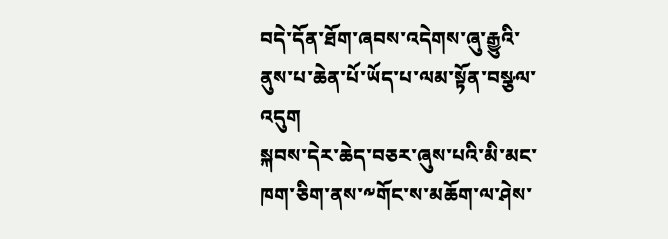བདེ་དོན་ཐོག་ཞབས་འདེགས་ཞུ་རྒྱུའི་ནུས་པ་ཆེན་པོ་ཡོད་པ་ལམ་སྟོན་བསྩལ་འདུག
སྐབས་དེར་ཆེད་བཅར་ཞུས་པའི་མི་མང་ཁག་ཅིག་ནས་༸གོང་ས་མཆོག་ལ་ཤེས་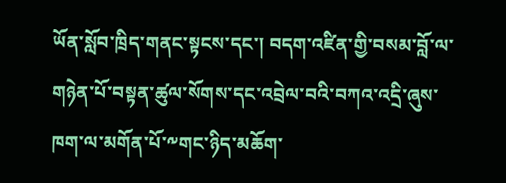ཡོན་སློབ་ཁྲིད་གནང་སྟངས་དང་། བདག་འཛིན་གྱི་བསམ་བློ་ལ་གཉེན་པོ་བསྟན་ཚུལ་སོགས་དང་འབྲེལ་བའི་བཀའ་འདྲི་ཞུས་ཁག་ལ་མགོན་པོ་༸གང་ཉིད་མཆོག་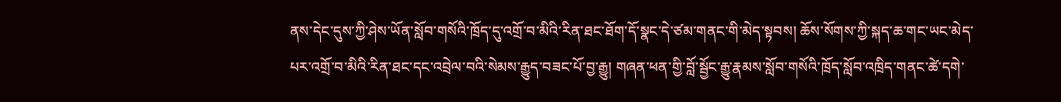ནས་དེང་དུས་ཀྱི་ཤེས་ཡོན་སློབ་གསོའི་ཁྲོད་དུ་འགྲོ་བ་མིའི་རིན་ཐང་ཐོག་དོ་སྣང་དེ་ཙམ་གནང་གི་མེད་སྟབས། ཆོས་སོགས་ཀྱི་སྐད་ཆ་གང་ཡང་མེད་པར་འགྲོ་བ་མིའི་རིན་ཐང་དང་འབྲེལ་བའི་སེམས་རྒྱུད་བཟང་པོ་བྱ་རྒྱུ། གཞན་ཕན་གྱི་བློ་སྦྱོང་རྒྱུ་རྣམས་སློབ་གསོའི་ཁྲོད་སློབ་འཁྲིད་གནང་ཚེ་དགེ་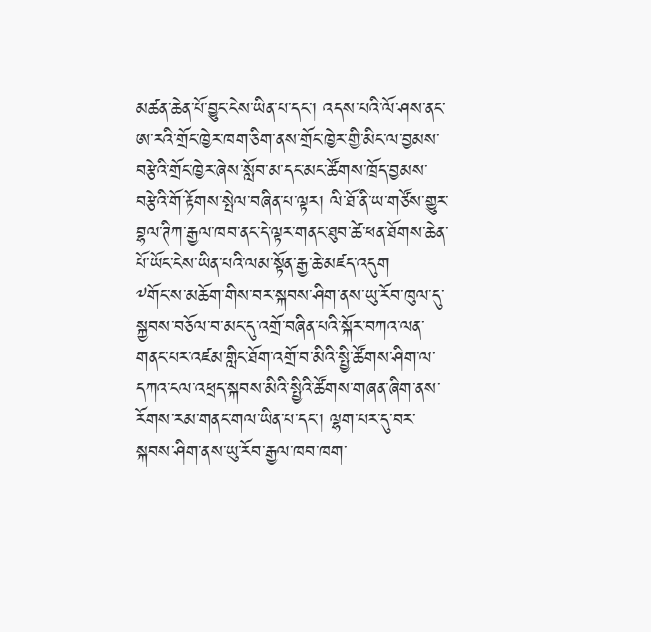མཚན་ཆེན་པོ་བྱུང་ངེས་ཡིན་པ་དང་། འདས་པའི་ལོ་ཤས་ནང་ཨ་རའི་གྲོང་ཁྱེར་ཁག་ཅིག་ནས་གྲོང་ཁྱེར་གྱི་མིང་ལ་བྱམས་བརྩེའི་གྲོང་ཁྱེར་ཞེས་སློབ་མ་དང་མང་ཚོགས་ཁྲོད་བྱམས་བརྩེའི་གོ་རྟོགས་སྤེལ་བཞིན་པ་ལྟར། ལི་ཐོ་ནི་ཡ་གཙོས་གྱུར་བྷལ་ཊིཀ་རྒྱལ་ཁབ་ནང་དེ་ལྟར་གནང་ཐུབ་ཚེ་ཕན་ཐོགས་ཆེན་པོ་ཡོང་ངེས་ཡིན་པའི་ལམ་སྟོན་རྒྱ་ཆེ་མཛད་འདུག
༸གོང་ས་མཆོག་གིས་བར་སྐབས་ཤིག་ནས་ཡུ་རོབ་ཁུལ་དུ་སྐྱབས་བཅོལ་བ་མང་དུ་འགྲོ་བཞིན་པའི་སྐོར་བཀའ་ལན་གནང་པར་འཛམ་གླིང་ཐོག་འགྲོ་བ་མིའི་སྤྱི་ཚོགས་ཤིག་ལ་དཀའ་ངལ་འཕྲད་སྐབས་མིའི་སྤྱིའི་ཚོགས་གཞན་ཞིག་ནས་རོགས་རམ་གནང་གལ་ཡིན་པ་དང་། ལྷག་པར་དུ་བར་སྐབས་ཤིག་ནས་ཡུ་རོབ་རྒྱལ་ཁབ་ཁག་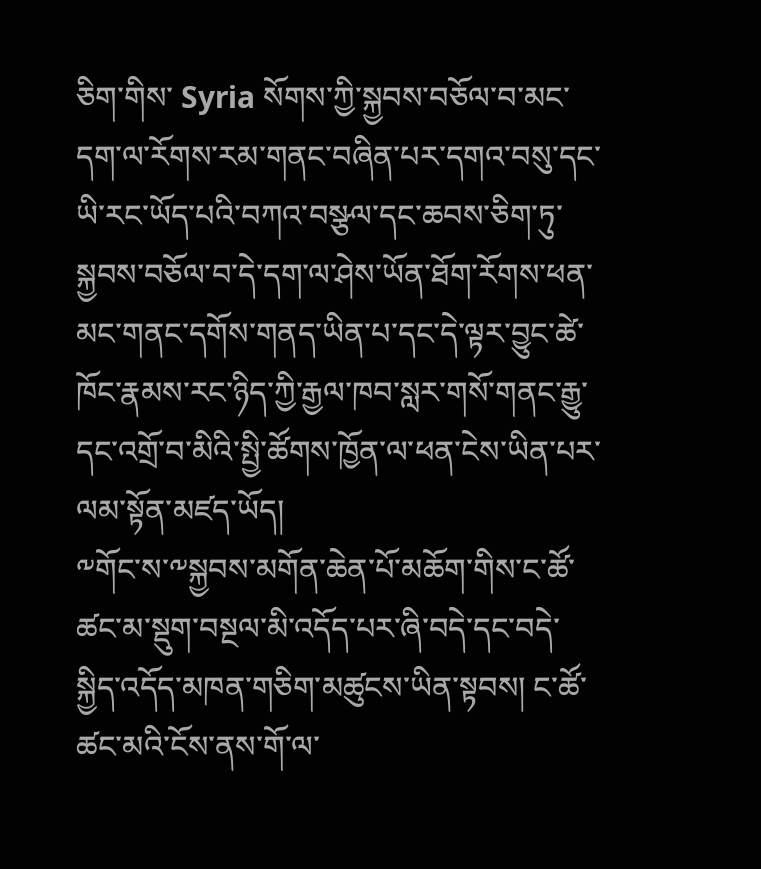ཅིག་གིས་ Syria སོགས་ཀྱི་སྐྱབས་བཅོལ་བ་མང་དག་ལ་རོགས་རམ་གནང་བཞིན་པར་དགའ་བསུ་དང་ཡི་རང་ཡོད་པའི་བཀའ་བསྩལ་དང་ཆབས་ཅིག་ཏུ་སྐྱབས་བཅོལ་བ་དེ་དག་ལ་ཤེས་ཡོན་ཐོག་རོགས་ཕན་མང་གནང་དགོས་གནད་ཡིན་པ་དང་དེ་ལྟར་བྱུང་ཚེ་ཁོང་རྣམས་རང་ཉིད་ཀྱི་རྒྱལ་ཁབ་སླར་གསོ་གནང་རྒྱུ་དང་འགྲོ་བ་མིའི་སྤྱི་ཚོགས་ཁྱོན་ལ་ཕན་ངེས་ཡིན་པར་ལམ་སྟོན་མཛད་ཡོད།
༸གོང་ས་༸སྐྱབས་མགོན་ཆེན་པོ་མཆོག་གིས་ང་ཚོ་ཚང་མ་སྡུག་བསྔལ་མི་འདོད་པར་ཞི་བདེ་དང་བདེ་སྐྱིད་འདོད་མཁན་གཅིག་མཚུངས་ཡིན་སྟབས། ང་ཚོ་ཚང་མའི་ངོས་ནས་གོ་ལ་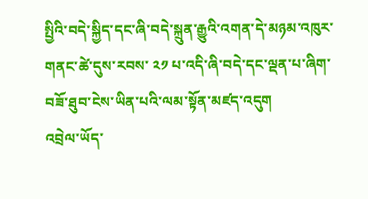སྤྱིའི་བདེ་སྐྱིད་དང་ཞི་བདེ་སྐྲུན་རྒྱུའི་འགན་དེ་མཉམ་འཁུར་གནང་ཚེ་དུས་རབས་ ༢༡ པ་འདི་ཞི་བདེ་དང་ལྡན་པ་ཞིག་བཟོ་ཐུབ་ངེས་ཡིན་པའི་ལམ་སྟོན་མཛད་འདུག
འབྲེལ་ཡོད་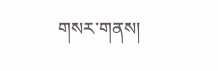གསར་གནས།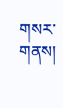གསར་གནས།